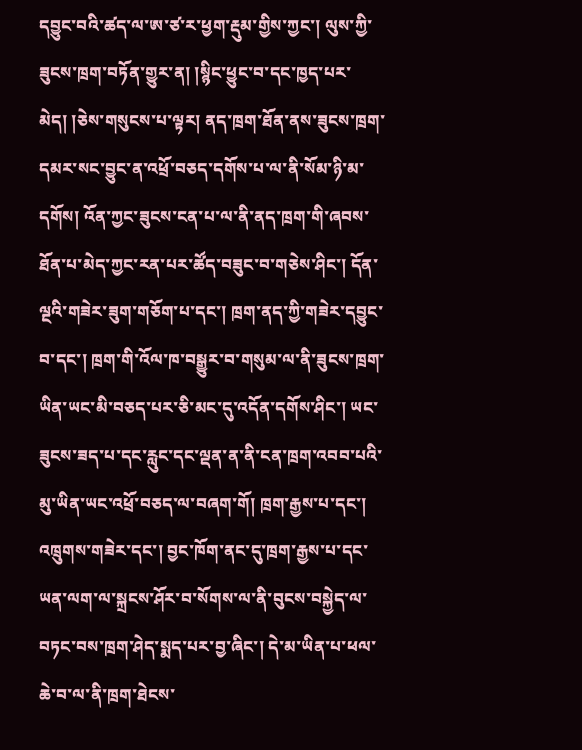དབྱུང་བའི་ཚད་ལ་ཨ་ཙ་ར་ཕྱག་རྡུམ་གྱིས་ཀྱང་། ལུས་ཀྱི་ཟུངས་ཁྲག་བཏོན་གྱུར་ན། །སྙིང་ཕྱུང་བ་དང་ཁྱད་པར་མེད། །ཅེས་གསུངས་པ་ལྟར། ནད་ཁྲག་ཐོན་ནས་ཟུངས་ཁྲག་དམར་སང་བྱུང་ན་འཕྲོ་བཅད་དགོས་པ་ལ་ནི་སོམ་ཉི་མ་དགོས། འོན་ཀྱང་ཟུངས་ངན་པ་ལ་ནི་ནད་ཁྲག་གི་ཞབས་ཐོན་པ་མེད་ཀྱང་རན་པར་ཚོད་བཟུང་བ་གཅེས་ཤིང་། དོན་ལྔའི་གཟེར་ཟུག་གཅོག་པ་དང་། ཁྲག་ནད་ཀྱི་གཟེར་དབྱུང་བ་དང་། ཁྲག་གི་འོལ་ཁ་བསྒྱུར་བ་གསུམ་ལ་ནི་ཟུངས་ཁྲག་ཡིན་ཡང་མི་བཅད་པར་ཅི་མང་དུ་འདོན་དགོས་ཤིང་། ཡང་ཟུངས་ཟད་པ་དང་རླུང་དང་ལྡན་ན་ནི་ངན་ཁྲག་འབབ་པའི་མུ་ཡིན་ཡང་འཕྲོ་བཅད་ལ་བཞག་གོ། ཁྲག་རྒྱས་པ་དང་། འཁྲུགས་གཟེར་དང་། བྱང་ཁོག་ནང་དུ་ཁྲག་རྒྱས་པ་དང་ཡན་ལག་ལ་སྐྲངས་ཤོར་བ་སོགས་ལ་ནི་བུངས་བསྐྱེད་ལ་བཏང་བས་ཁྲག་ཤེད་སྨད་པར་བྱ་ཞིང་། དེ་མ་ཡིན་པ་ཕལ་ཆེ་བ་ལ་ནི་ཁྲག་ཐེངས་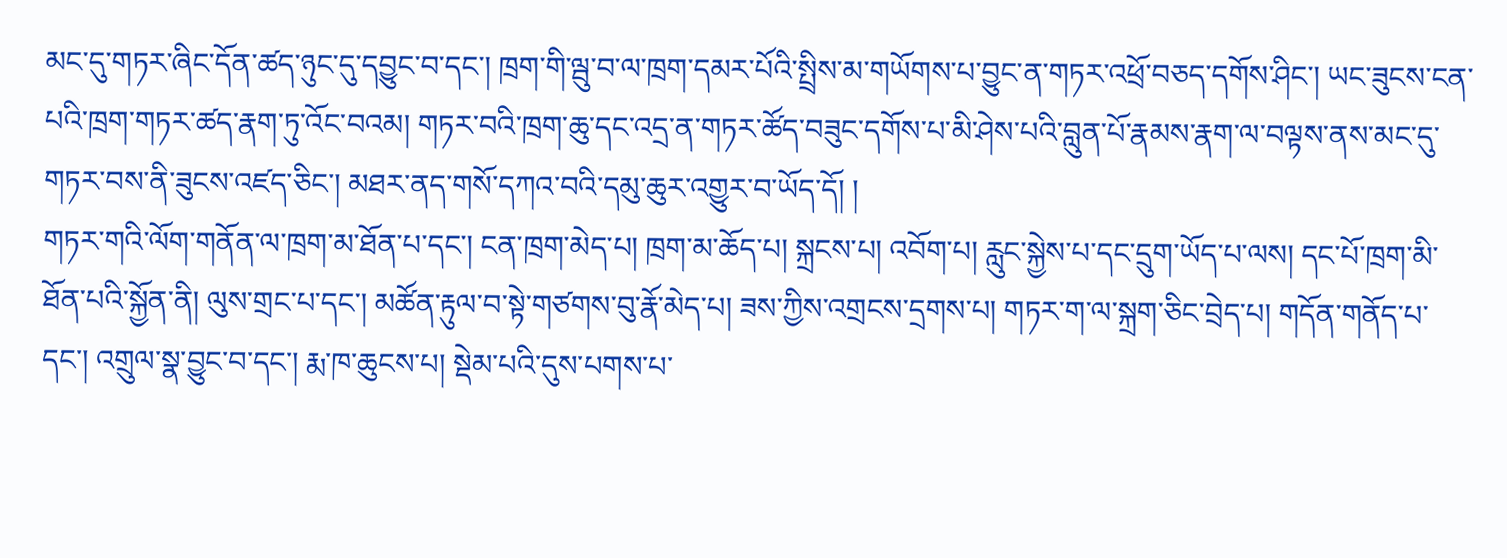མང་དུ་གཏར་ཞིང་དོན་ཚད་ཉུང་དུ་དབྱུང་བ་དང་། ཁྲག་གི་ལྦུ་བ་ལ་ཁྲག་དམར་པོའི་སྤྲིས་མ་གཡོགས་པ་བྱུང་ན་གཏར་འཕྲོ་བཅད་དགོས་ཤིང་། ཡང་ཟུངས་ངན་པའི་ཁྲག་གཏར་ཚད་རྣག་ཏུ་འོང་བའམ། གཏར་བའི་ཁྲག་ཆུ་དང་འདྲ་ན་གཏར་ཚོད་བཟུང་དགོས་པ་མི་ཤེས་པའི་བླུན་པོ་རྣམས་རྣག་ལ་བལྟས་ནས་མང་དུ་གཏར་བས་ནི་ཟུངས་འཛད་ཅིང་། མཐར་ནད་གསོ་དཀའ་བའི་དམུ་ཆུར་འགྱུར་བ་ཡོད་དོ། །
གཏར་གའི་ལོག་གནོན་ལ་ཁྲག་མ་ཐོན་པ་དང་། ངན་ཁྲག་མེད་པ། ཁྲག་མ་ཆོད་པ། སྐྲངས་པ། འབོག་པ། རླུང་སྐྱེས་པ་དང་དྲུག་ཡོད་པ་ལས། དང་པོ་ཁྲག་མི་ཐོན་པའི་སྐྱོན་ནི། ལུས་གྲང་པ་དང་། མཚོན་རྟུལ་བ་སྟེ་གཙགས་བུ་རྣོ་མེད་པ། ཟས་ཀྱིས་འགྲངས་དྲགས་པ། གཏར་ག་ལ་སྐྲག་ཅིང་བྲེད་པ། གདོན་གནོད་པ་དང་། འགྲུལ་སྣ་བྱུང་བ་དང་། རྨ་ཁ་ཆུངས་པ། སྡེམ་པའི་དུས་པགས་པ་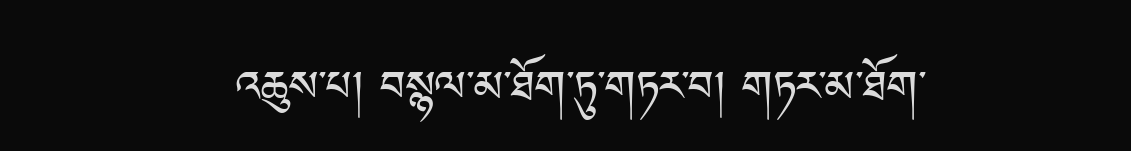འཆུས་པ། བསྙལ་མ་ཐོག་ཏུ་གཏར་བ། གཏར་མ་ཐོག་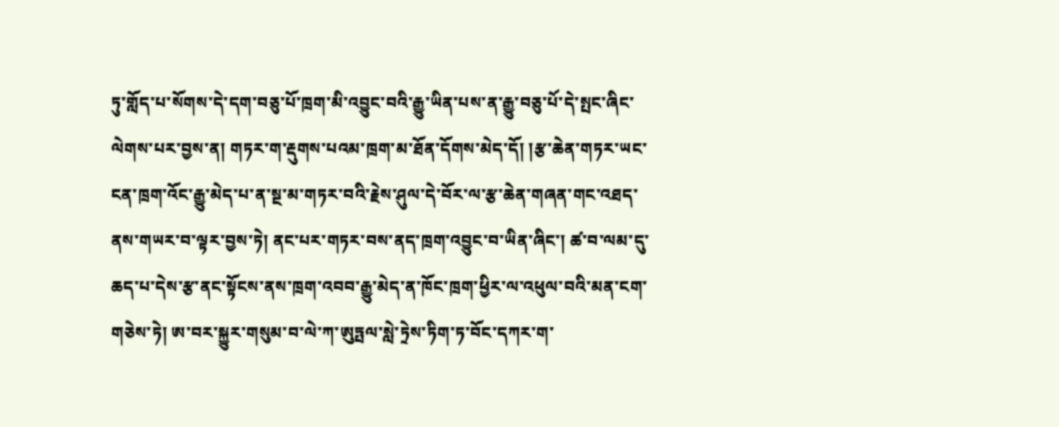ཏུ་གློད་པ་སོགས་དེ་དག་བཅུ་པོ་ཁྲག་མི་འབྱུང་བའི་རྒྱུ་ཡིན་པས་ན་རྒྱུ་བཅུ་པོ་དེ་སྤང་ཞིང་ལེགས་པར་བྱས་ན། གཏར་ག་རྡུགས་པའམ་ཁྲག་མ་ཐོན་དོགས་མེད་དོ། །རྩ་ཆེན་གཏར་ཡང་ངན་ཁྲག་འོང་རྒྱུ་མེད་པ་ན་སྔ་མ་གཏར་བའི་རྗེས་ཤུལ་དེ་བོར་ལ་རྩ་ཆེན་གཞན་གང་འཐད་ནས་གཡར་བ་ལྟར་བྱས་ཏེ། ནང་པར་གཏར་བས་ནད་ཁྲག་འབྱུང་བ་ཡིན་ཞིང་། ཚ་བ་ལམ་དུ་ཆད་པ་དེས་རྩ་ནང་སྟོངས་ནས་ཁྲག་འབབ་རྒྱུ་མེད་ན་ཁོང་ཁྲག་ཕྱིར་ལ་འཕུལ་བའི་མན་ངག་གཅེས་ཏེ། ཨ་བར་སྐྱུར་གསུམ་བ་ལེ་ཀ་ཨུཏྤལ་སླེ་ཏྲེས་ཏིག་ཏ་བོང་དཀར་ག་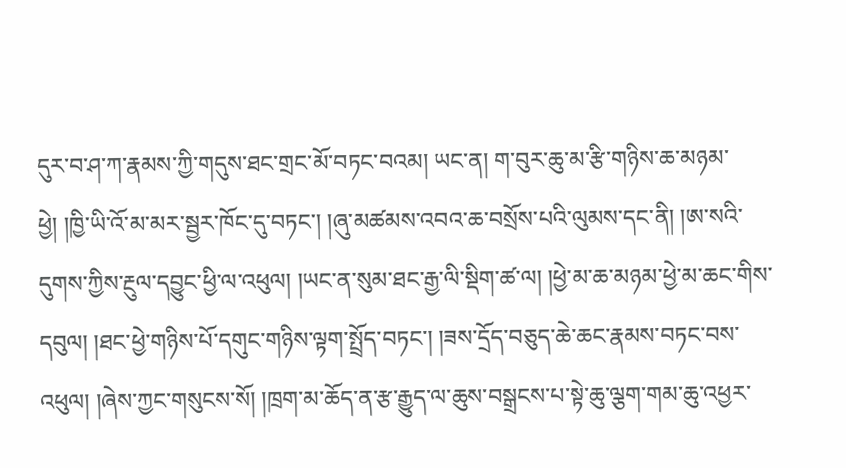དུར་བ་ཤ་ཀ་རྣམས་ཀྱི་གདུས་ཐང་གྲང་མོ་བཏང་བའམ། ཡང་ན། ག་བུར་ཆུ་མ་རྩི་གཉིས་ཆ་མཉམ་ཕྱེ། །ཁྱི་ཡི་འོ་མ་མར་སྦྱར་ཁོང་དུ་བཏང་། །ཞུ་མཚམས་འབའ་ཆ་བསྲོས་པའི་ལུམས་དང་ནི། །ཨ་སའི་དུགས་ཀྱིས་རྔུལ་དབྱུང་ཕྱི་ལ་འཕུལ། །ཡང་ན་སུམ་ཐང་རྒྱ་ལི་སྡིག་ཚ་ལ། །ཕྱེ་མ་ཆ་མཉམ་ཕྱེ་མ་ཆང་གིས་དབུལ། །ཐང་ཕྱེ་གཉིས་པོ་དགུང་གཉིས་ལྟག་སྤྲོད་བཏང་། །ཟས་དྲོད་བཅུད་ཆེ་ཆང་རྣམས་བཏང་བས་འཕུལ། །ཞེས་ཀྱང་གསུངས་སོ། །ཁྲག་མ་ཆོད་ན་རྩ་རྒྱུད་ལ་ཆུས་བསྒྲངས་པ་སྟེ་ཆུ་ལྕག་གམ་ཆུ་འཕྱར་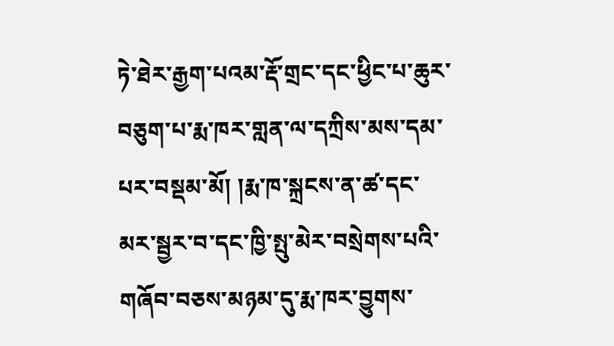ཏེ་ཐེར་རྒྱག་པའམ་རྡོ་གྲང་དང་ཕྱིང་པ་ཆུར་བཅུག་པ་རྨ་ཁར་གླན་ལ་དཀྲིས་མས་དམ་པར་བསྡམ་མོ། །རྨ་ཁ་སྐྲངས་ན་ཚ་དང་མར་སྦྱར་བ་དང་ཁྱི་སྤུ་མེར་བསྲེགས་པའི་གཞོབ་བཅས་མཉམ་དུ་རྨ་ཁར་བྱུགས་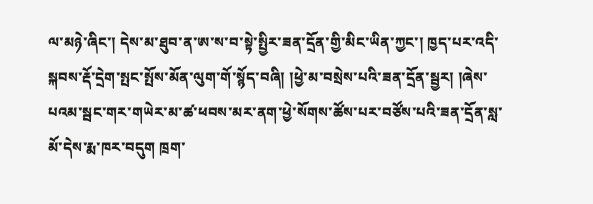ལ་མཉེ་ཞིང་། དེས་མ་ཐུབ་ན་ཨ་ས་བ་སྟེ་སྤྱིར་ཟན་དྲོན་གྱི་མིང་ཡིན་ཀྱང་། ཁྱད་པར་འདི་སྐབས་རྡོ་དྲེག་སྤང་སྤོས་མོན་ལུག་གོ་སྙོད་བཞི། །ཕྱེ་མ་བསྲེས་པའི་ཟན་དྲོན་སྦྱར། །ཞེས་པའམ་སྦང་གར་གཡེར་མ་ཚ་ཕབས་མར་ནག་ཕྱེ་སོགས་ཚོས་པར་བཙོས་པའི་ཟན་དྲོན་སླ་མོ་དེས་རྨ་ཁར་བདུག ཁྲག་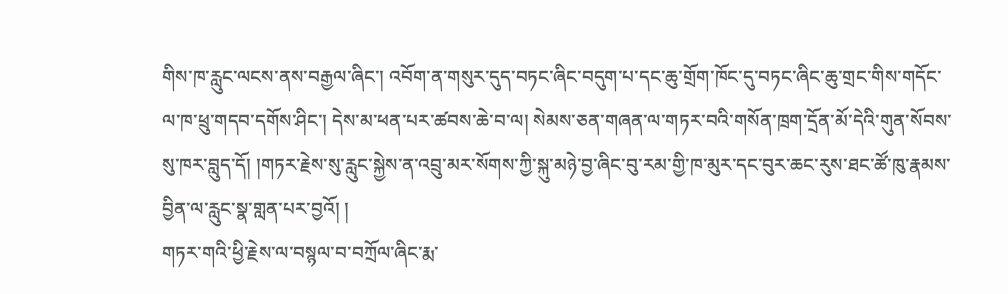གིས་ཁ་རླུང་ལངས་ནས་བརྒྱལ་ཞིང་། འབོག་ན་གསུར་དུད་བཏང་ཞིང་བདུག་པ་དང་ཆུ་གྲོག་ཁོང་དུ་བཏང་ཞིང་ཆུ་གྲང་གིས་གདོང་ལ་ཁ་ཕྲུ་གདབ་དགོས་ཤིང་། དེས་མ་ཕན་པར་ཚབས་ཆེ་བ་ལ། སེམས་ཅན་གཞན་ལ་གཏར་བའི་གསོན་ཁྲག་དྲོན་མོ་དེའི་གུན་སོབས་སུ་ཁར་བླུད་དོ། །གཏར་རྗེས་སུ་རླུང་སྐྱེས་ན་འབྲུ་མར་སོགས་ཀྱི་སྐུ་མཉེ་བྱ་ཞིང་བུ་རམ་གྱི་ཁ་མུར་དང་བུར་ཆང་རུས་ཐང་ཚོ་ཁུ་རྣམས་བྱིན་ལ་རླུང་སྣ་གླན་པར་བྱའོ། །
གཏར་གའི་ཕྱི་རྗེས་ལ་བསྙལ་བ་བཀྲོལ་ཞིང་རྨ་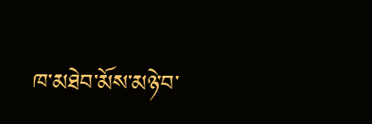ཁ་མཐེབ་མོས་མཉེ་བ་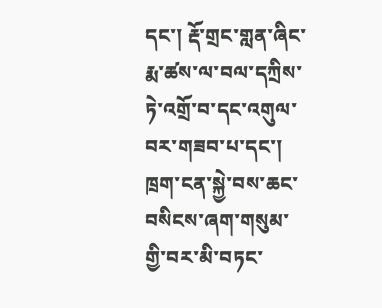དང་། རྡོ་གྲང་གླན་ཞིང་རྨ་ཚས་ལ་བལ་དཀྲིས་ཏེ་འགྲོ་བ་དང་འགུལ་བར་གཟབ་པ་དང་། ཁྲག་ངན་སྐྱེ་བས་ཆང་བསིངས་ཞག་གསུམ་གྱི་བར་མི་བཏང་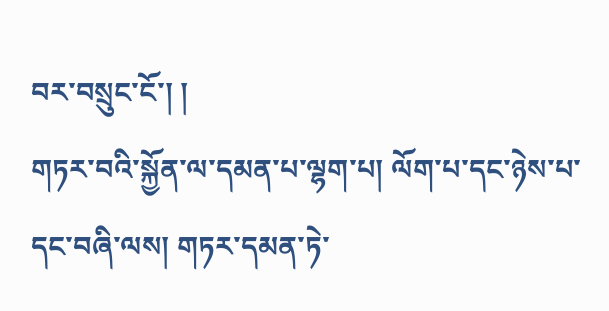བར་བསྲུང་ངོ་། །
གཏར་བའི་སྐྱོན་ལ་དམན་པ་ལྷག་པ། ལོག་པ་དང་ཉེས་པ་དང་བཞི་ལས། གཏར་དམན་ཏེ་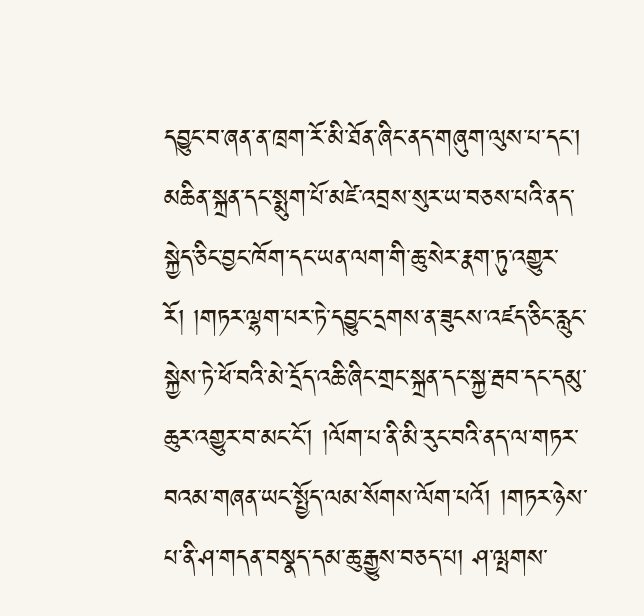དབྱུང་བ་ཞན་ན་ཁྲག་རོ་མི་ཐོན་ཞིང་ནད་གཞུག་ལུས་པ་དང་། མཆིན་སྐྲན་དང་སྨུག་པོ་མཛེ་འབྲས་སུར་ཡ་བཅས་པའི་ནད་སྐྱེད་ཅིང་བྱང་ཁོག་དང་ཡན་ལག་གི་ཆུ་སེར་རྣག་ཏུ་འགྱུར་རོ། །གཏར་ལྷག་པར་ཏེ་དབྱུང་དྲགས་ན་ཟུངས་འཛད་ཅིང་རླུང་སྐྱེས་ཏེ་ཕོ་བའི་མེ་དྲོད་འཆི་ཞིང་གྲང་སྐྲན་དང་སྐྱ་རྦབ་དང་དམུ་ཆུར་འགྱུར་བ་མང་ངོ་། །ལོག་པ་ནི་མི་རུང་བའི་ནད་ལ་གཏར་བའམ་གཞན་ཡང་སྤྱོད་ལམ་སོགས་ལོག་པའོ། །གཏར་ཉེས་པ་ནི་ཤ་གདན་བསྣད་དམ་ཆུ་རྒྱུས་བཅད་པ། ཤ་ལྤགས་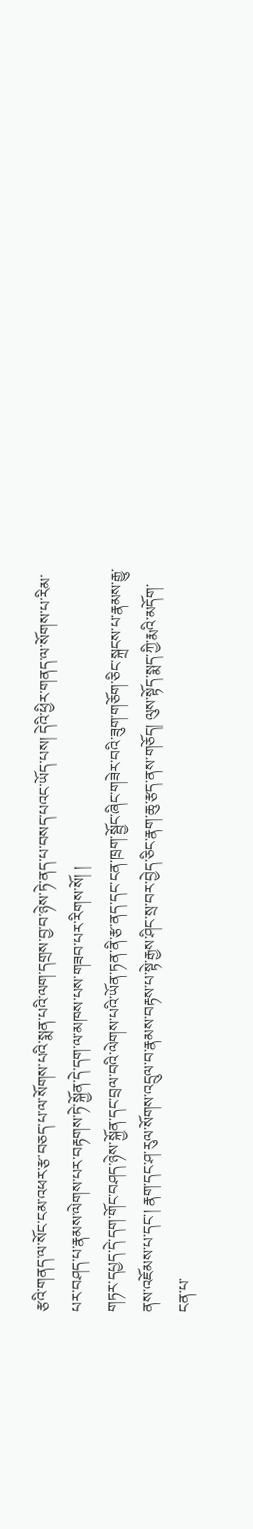རྩའི་གནད་ལ་སོང་ངམ་འཕར་རྩ་བཅད་པ་ལ་སོགས་པའི་སྨན་པའི་ལག་དགྲས་བྱ་བ་ཉེས་ཏེ་ནད་པ་བསད་པའང་ཡོད་པས། དེའི་ཕྱིར་གནད་ལ་སོགས་པ་རིམ་པར་བཤད་པ་རྣམས་ལེགས་པར་བརྟགས་ཏེ་སྐྱོན་དེ་དག་ལ་མཁས་པས་གཟབ་པར་རིགས་སོ། །
གཏར་དཔྱད་དེ་དག་གོང་བཤད་ཉེས་སྐྱོན་དང་བྲལ་བའི་ལེགས་པའི་ཡོན་ཏན་ནི་རྩ་ནད་དང་ངན་ཁྲག་སྦྱོང་ཞིང་གཟེར་བའི་ཟུག་གཅོག་ཅིང་སྐྲངས་པ་རྣམས་རྒྱུ་ནས་འཇོམས་པ་དང་། རྣག་དང་ཤ་རུལ་སོགས་འདྲུལ་བ་རྣམས་བརྟས་པ་སྟེ་རྒྱས་ཤིང་སྲ་བར་བྱེད་ཅིང་རྣག་ཆུ་རྩད་ནས་གཅོད། ལུས་སྟོད་སྨད་ཀྱི་རྨའི་མདོག་ངན་པ་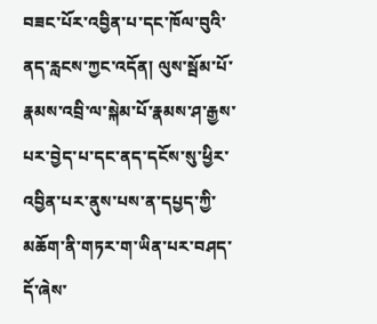བཟང་པོར་འབྱིན་པ་དང་ཁོལ་བུའི་ནད་རླངས་ཀྱང་འདོན། ལུས་སྦོམ་པོ་རྣམས་འབྲི་ལ་སྐེམ་པོ་རྣམས་ཤ་རྒྱས་པར་བྱེད་པ་དང་ནད་དངོས་སུ་ཕྱིར་འབྱིན་པར་ནུས་པས་ན་དཔྱད་ཀྱི་མཆོག་ནི་གཏར་ག་ཡིན་པར་བཤད་དོ་ཞེས་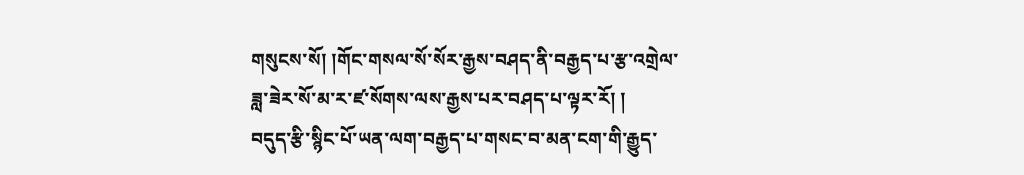གསུངས་སོ། །གོང་གསལ་སོ་སོར་རྒྱས་བཤད་ནི་བརྒྱད་པ་རྩ་འགྲེལ་ཟླ་ཟེར་སོ་མ་ར་ཛ་སོགས་ལས་རྒྱས་པར་བཤད་པ་ལྟར་རོ། །
བདུད་རྩི་སྙིང་པོ་ཡན་ལག་བརྒྱད་པ་གསང་བ་མན་ངག་གི་རྒྱུད་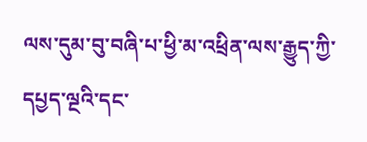ལས་དུམ་བུ་བཞི་པ་ཕྱི་མ་འཕྲིན་ལས་རྒྱུད་ཀྱི་དཔྱད་ལྔའི་དང་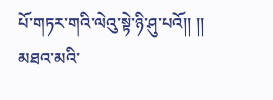པོ་གཏར་གའི་ལེའུ་སྟེ་ཉི་ཤུ་པའོ།། །།
མཐའ་མའི་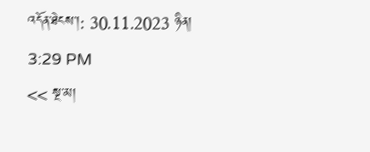འདོན་ཐེངས་།: 30.11.2023 ཉིན། 3:29 PM
<< སྔ་མ།